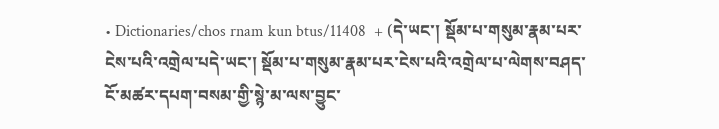• Dictionaries/chos rnam kun btus/11408  + (དེ་ཡང་། སྡོམ་པ་གསུམ་རྣམ་པར་ངེས་པའི་འགྲེལ་པདེ་ཡང་། སྡོམ་པ་གསུམ་རྣམ་པར་ངེས་པའི་འགྲེལ་པ་ལེགས་བཤད་ངོ་མཚར་དཔག་བསམ་གྱི་སྙེ་མ་ལས་བྱུང་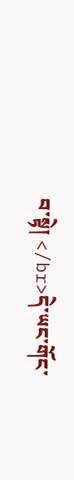བ་སྟེ། </br>དེ་ཡང་གོང་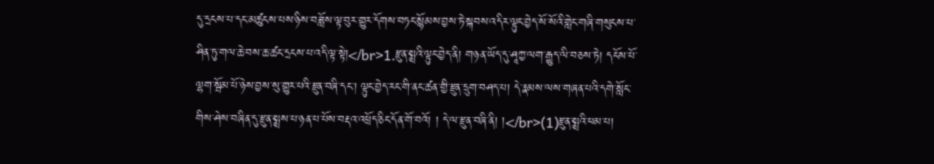དུ་དྲངས་པ་དང་མཚུངས་པས་ཉིས་བཟློས་ལྟ་བུར་གྱུར་དོགས་བཏང་སྙོམས་བྱས་ཏེ་སྐབས་འདིར་ལྟུང་བྱེད་སོ་སོའི་གླེང་གཞི་གསུངས་པ་ཤིན་ཏུ་གལ་ཆེ་བས་ཆ་ཚང་དྲངས་པ་འདི་ལྟ་སྟེ།</br>1.རྫུན་སྨྲའི་ལྟུང་བྱེད་ནི། གཉན་ཡོད་དུ་ཤཱཀྱ་ལག་རྒྱུད་ལི་བཅས་ཏེ། དངོས་པོ་ལྷག་སྦོམ་པོ་ཉེས་བྱས་སུ་གྱུར་པའི་རྫུན་བཞི་དང་། ལྟུང་བྱེད་རང་གི་ནང་ཚན་གྱི་རྫུན་དྲུག་བཤད་པ། དེ་རྣམས་ལས་གཞན་པའི་དགེ་སློང་གིས་ཤེས་བཞིན་དུ་རྫུན་སྨྲས་པ་ཉན་པ་པོས་བརྡའ་འཕྲོད་ཅིང་དོན་གོ་བའོ། ། དེ་ལ་རྫུན་བཞི་ནི། །</br>(1)རྫུན་སྨྲའི་ཕམ་པ།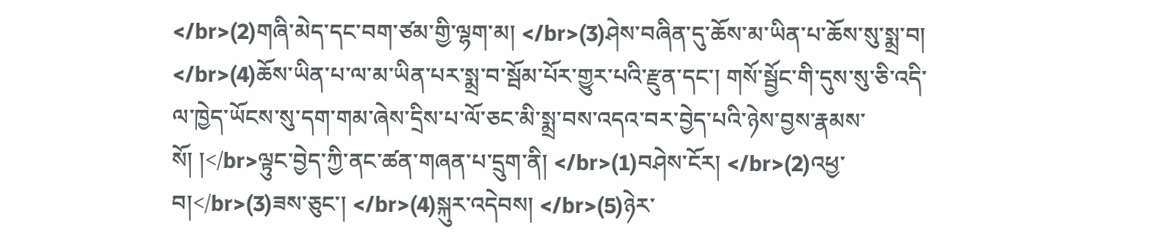</br>(2)གཞི་མེད་དང་བག་ཙམ་གྱི་ལྷག་མ། </br>(3)ཤེས་བཞིན་དུ་ཆོས་མ་ཡིན་པ་ཆོས་སུ་སྨྲ་བ། </br>(4)ཆོས་ཡིན་པ་ལ་མ་ཡིན་པར་སྨྲ་བ་སྦོམ་པོར་གྱུར་པའི་རྫུན་དང་། གསོ་སྦྱོང་གི་དུས་སུ་ཅི་འདི་ལ་ཁྱེད་ཡོངས་སུ་དག་གམ་ཞེས་དྲིས་པ་ལོ་ཅང་མི་སྨྲ་བས་འདའ་བར་བྱེད་པའི་ཉེས་བྱས་རྣམས་སོ། །</br>ལྟུང་བྱེད་ཀྱི་ནང་ཚན་གཞན་པ་དྲུག་ནི། </br>(1)བཤེས་ངོར། </br>(2)འཕྱ་བ།</br>(3)ཟས་ཅུང་། </br>(4)སྐུར་འདེབས། </br>(5)ཉེར་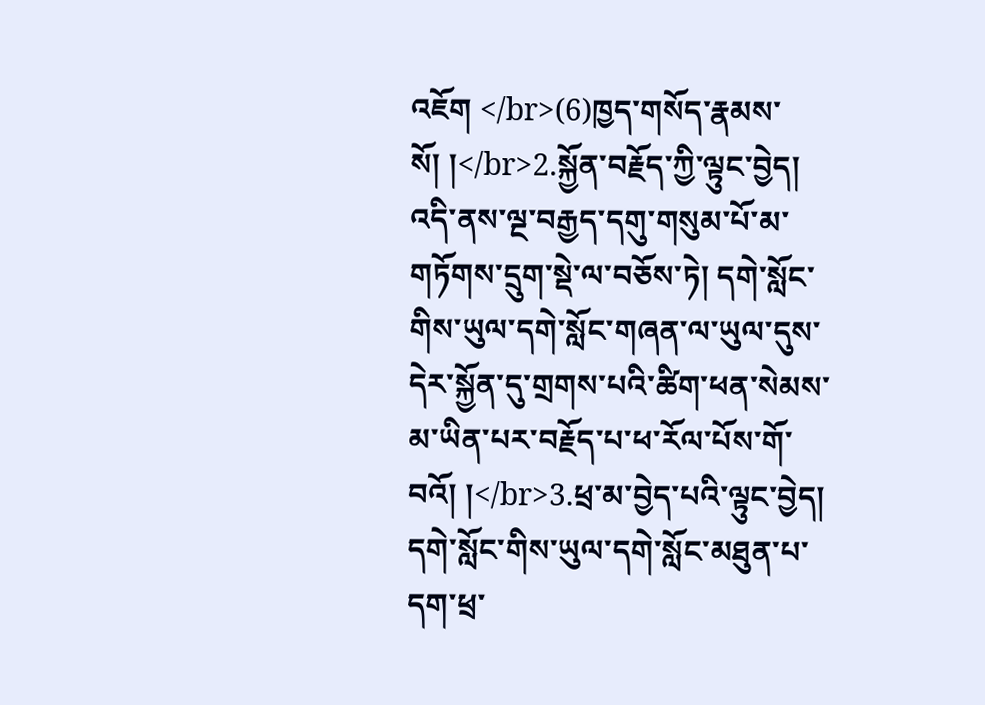འཇོག </br>(6)ཁྱད་གསོད་རྣམས་སོ། །</br>2.སྐྱོན་བརྗོད་ཀྱི་ལྟུང་བྱེད། འདི་ནས་ལྔ་བརྒྱད་དགུ་གསུམ་པོ་མ་གཏོགས་དྲུག་སྡེ་ལ་བཅོས་ཏེ། དགེ་སློང་གིས་ཡུལ་དགེ་སློང་གཞན་ལ་ཡུལ་དུས་དེར་སྐྱོན་དུ་གྲགས་པའི་ཚིག་ཕན་སེམས་མ་ཡིན་པར་བརྗོད་པ་ཕ་རོལ་པོས་གོ་བའོ། །</br>3.ཕྲ་མ་བྱེད་པའི་ལྟུང་བྱེད། དགེ་སློང་གིས་ཡུལ་དགེ་སློང་མཐུན་པ་དག་ཕྲ་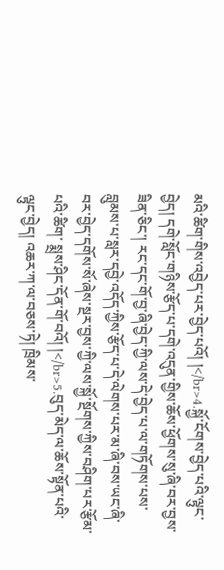མའི་ཚིག་གིས་འབྱེད་པར་བྱེད་པའོ། །</br>4.སྐྱོ་ངོགས་བྱེད་པའི་ལྟུང་བྱེད། དགེ་སློང་གཉིས་རྩོད་པ་དགེ་འདུན་གྱིས་ཆོས་ཕྱོགས་སུ་ཞི་བར་བྱས་ཟིན་ཅིང་། རང་དང་གོ་བྱ་ཞི་བྱེད་ཀྱི་ལས་དེ་བྱེད་པ་ལ་གཏོགས་པས་བླུམས་པ་སླར་དབྱེ་འདོད་ཀྱིས་རྩོད་པ་དེ་ལེགས་པར་མ་ཞི་བས་ཡང་ཞི་བར་བྱེད་དགོས་སོ་ཞེས་སྔར་བྱས་ཀྱི་ལས་སྐྱོ་སྔོགས་ཀྱིས་བཤིག་པར་རྩོམ་པའི་ཚིག་ སྨྲས་ཤིང་དོན་གོ་བའོ། །</br>5.བུད་མེད་ལ་ཆོས་སྟོན་པའི་ལྟུང་བྱེད། འཆར་ཀ་ལ་བཅས་ཏེ། ཁྲིམས་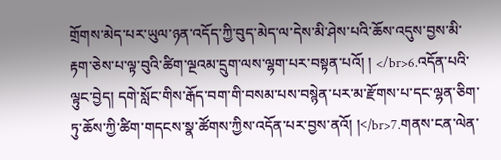གྲོགས་མེད་པར་ཡུལ་ཉན་འདོད་ཀྱི་བུད་མེད་ལ་དེས་མི་ཤེས་པའི་ཆོས་འདུས་བྱས་མི་རྟག་ཅེས་པ་ལྟ་བུའི་ཚིག་ལྔའམ་དྲུག་ལས་ལྷག་པར་བསྟན་པའོ། ། </br>6.འདོན་པའི་ལྟུང་བྱེད། དགེ་སློང་གིས་རྒོད་བག་གི་བསམ་པས་བསྙེན་པར་མ་རྫོགས་པ་དང་ལྷན་ཅིག་ཏུ་ཆོས་ཀྱི་ཚིག་གདངས་སྣ་ཚོགས་ཀྱིས་འདོན་པར་བྱས་ནའོ། །</br>7.གནས་ངན་ལེན་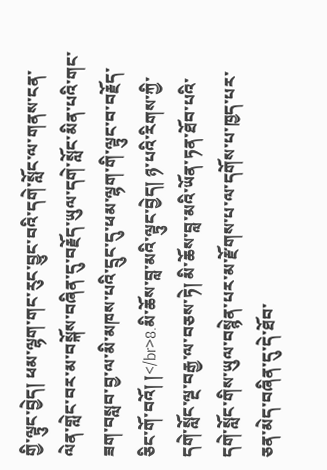གྱི་ལྟུང་བྱེད། ཕམ་ལྷག་གང་རུང་བྱུང་བའི་དགེ་སློང་ལ་གནས་ངན་ལེན་གླེང་བར་མ་བསྐོས་བཞིན་དུ་བརྗོད་ཡུལ་དགེ་སློང་མིན་པའི་གང་ཟག་བསླབ་བྱ་ལ་མི་མཁས་པའི་དྲུང་དུ་ཕམ་ལྷག་གི་ལྟུང་བ་བརྗོད་ཅིང་གོ་བའོ། །</br>8.མི་ཆོས་བླ་མའི་ལྟུང་བྱེད། ཉ་པའི་རིགས་ཀྱི་དགེ་སློང་ལྔ་བརྒྱ་ལ་བཅས་ཏེ། མི་ཆོས་བླ་མའི་ཡོན་ཏན་ཐོབ་པའི་དགེ་སློང་གིས་ཡུལ་བསྙེན་པར་མ་རྫོགས་པ་ལ་དགོས་པ་ཁྱད་པར་ཅན་མེད་བཞིན་དུ་དེ་ཐོབ་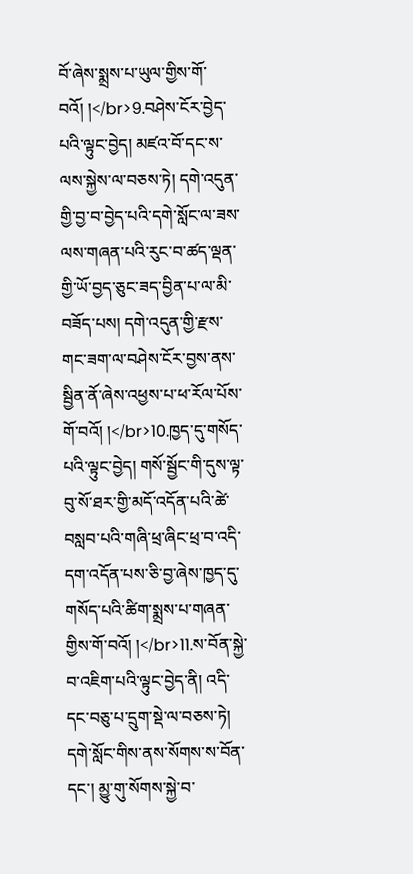བོ་ཞེས་སྨྲས་པ་ཡུལ་གྱིས་གོ་བའོ། །</br>9.བཤེས་ངོར་བྱེད་པའི་ལྟུང་བྱེད། མཛའ་བོ་དང་ས་ལས་སྐྱེས་ལ་བཅས་ཏེ། དགེ་འདུན་གྱི་བྱ་བ་བྱེད་པའི་དགེ་སློང་ལ་ཟས་ལས་གཞན་པའི་རུང་བ་ཚད་ལྡན་གྱི་ཡོ་བྱད་ཅུང་ཟད་བྱིན་པ་ལ་མི་བཟོད་པས། དགེ་འདུན་གྱི་རྫས་གང་ཟག་ལ་བཤེས་ངོར་བྱས་ནས་སྦྱིན་ནོ་ཞེས་འཕྱས་པ་ཕ་རོལ་པོས་གོ་བའོ། །</br>10.ཁྱད་དུ་གསོད་པའི་ལྟུང་བྱེད། གསོ་སྦྱོང་གི་དུས་ལྟ་བུ་སོ་ཐར་གྱི་མདོ་འདོན་པའི་ཚེ་བསླབ་པའི་གཞི་ཕྲ་ཞིང་ཕྲ་བ་འདི་དག་འདོན་པས་ཅི་བྱ་ཞེས་ཁྱད་དུ་གསོད་པའི་ཚིག་སྨྲས་པ་གཞན་གྱིས་གོ་བའོ། །</br>11.ས་བོན་སྐྱེ་བ་འཇིག་པའི་ལྟུང་བྱེད་ནི། འདི་དང་བཅུ་པ་དྲུག་སྡེ་ལ་བཅས་ཏེ། དགེ་སློང་གིས་ནས་སོགས་ས་བོན་དང་། མྱུ་གུ་སོགས་སྐྱེ་བ་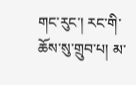གང་རུང་། རང་གི་ཆོས་སུ་གྲུབ་པ། མ་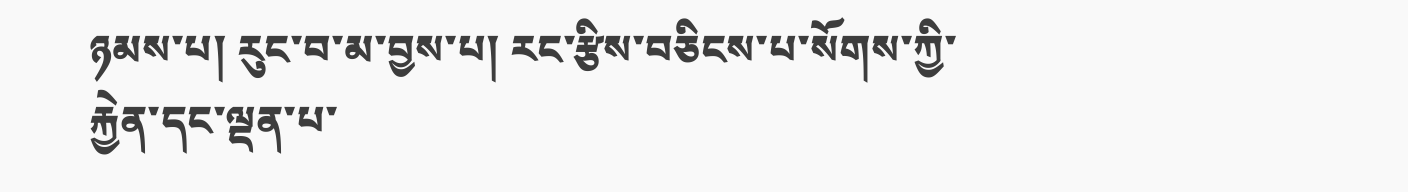ཉམས་པ། རུང་བ་མ་བྱས་པ། རང་རྩིས་བཅིངས་པ་སོགས་ཀྱི་རྐྱེན་དང་ལྡན་པ་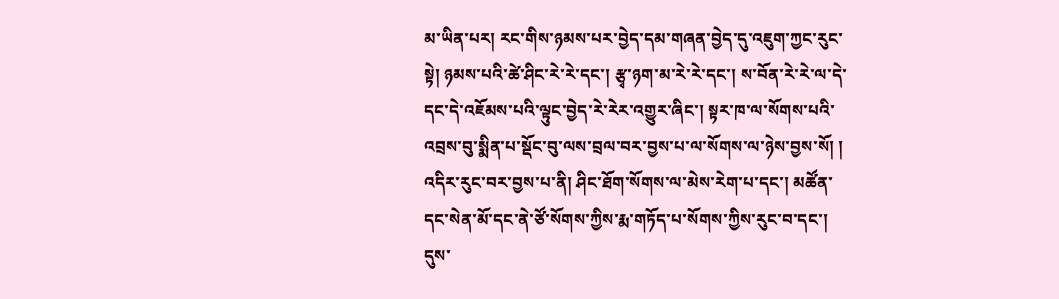མ་ཡིན་པར། རང་གིས་ཉམས་པར་བྱེད་དམ་གཞན་བྱེད་དུ་འཇུག་ཀྱང་རུང་སྟེ། ཉམས་པའི་ཚེ་ཤིང་རེ་རེ་དང་། རྩྭ་ཉག་མ་རེ་རེ་དང་། ས་བོན་རེ་རེ་ལ་དེ་དང་དེ་འཇོམས་པའི་ལྟུང་བྱེད་རེ་རེར་འགྱུར་ཞིང་། སྟར་ཁ་ལ་སོགས་པའི་འབྲས་བུ་སྨིན་པ་སྡོང་བུ་ལས་བྲལ་བར་བྱས་པ་ལ་སོགས་ལ་ཉེས་བྱས་སོ། ། འདིར་རུང་བར་བྱས་པ་ནི། ཤིང་ཐོག་སོགས་ལ་མེས་རེག་པ་དང་། མཚོན་དང་སེན་མོ་དང་ནེ་ཙོ་སོགས་ཀྱིས་རྨ་གཏོད་པ་སོགས་ཀྱིས་རུང་བ་དང་། དུས་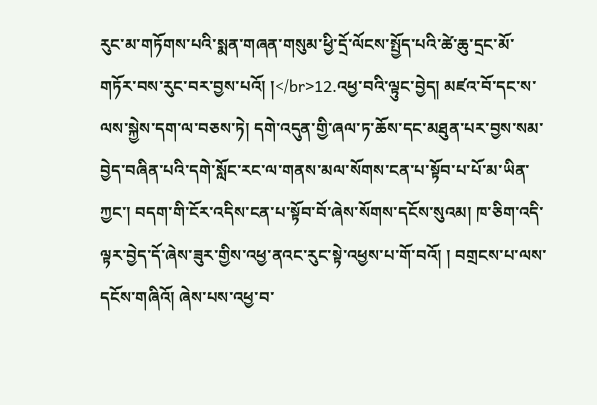རུང་མ་གཏོགས་པའི་སྨན་གཞན་གསུམ་ཕྱི་དྲོ་ལོངས་སྤྱོད་པའི་ཚེ་ཆུ་དྲང་མོ་གཏོར་བས་རུང་བར་བྱས་པའོ། །</br>12.འཕྱ་བའི་ལྟུང་བྱེད། མཛའ་བོ་དང་ས་ལས་སྐྱེས་དག་ལ་བཅས་ཏེ། དགེ་འདུན་གྱི་ཞལ་ཏ་ཆོས་དང་མཐུན་པར་བྱས་སམ་བྱེད་བཞིན་པའི་དགེ་སློང་རང་ལ་གནས་མལ་སོགས་ངན་པ་སྟོབ་པ་པོ་མ་ཡིན་ཀྱང་། བདག་གི་ངོར་འདིས་ངན་པ་སྟོབ་བོ་ཞེས་སོགས་དངོས་སུའམ། ཁ་ཅིག་འདི་ལྟར་བྱེད་དོ་ཞེས་ཟུར་གྱིས་འཕྱ་ནའང་རུང་སྟེ་འཕྱས་པ་གོ་བའོ། ། བགྲངས་པ་ལས་དངོས་གཞིའོ། ཞེས་པས་འཕྱ་བ་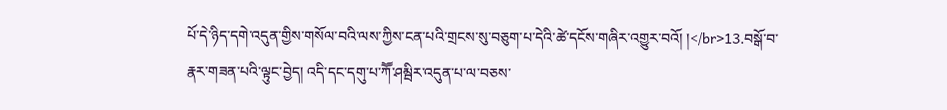པོ་དེ་ཉིད་དགེ་འདུན་གྱིས་གསོལ་བའི་ལས་ཀྱིས་ངན་པའི་གྲངས་སུ་བཅུག་པ་དེའི་ཚེ་དངོས་གཞིར་འགྱུར་བའོ། །</br>13.བསྒོ་བ་རྣར་གཟན་པའི་ལྟུང་བྱེད། འདི་དང་དགུ་པ་ཀཽ་ཤམྦིར་འདུན་པ་ལ་བཅས་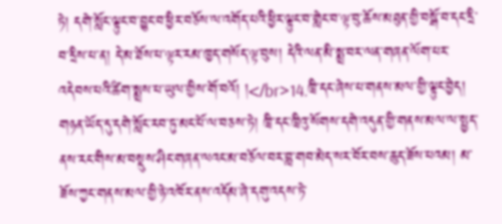ཏེ། དགེ་སློང་ལྟུང་བ་བྱུང་བ་ཕྱིར་བཅོས་ལ་འགོད་པའི་ཕྱིར་ལྟུང་བ་གླེང་བ་ལྟ་བུ་ཆོས་མཐུན་གྱི་བསྒོ་བ་དང་དྲི་བ་དྲིས་པ་ན། དེ་མ་ཐོས་པ་ལྟར་རམ་ཁྱད་གསོད་ལྟ་བུས། དེའི་ལན་མི་སྨྲ་བར་ལན་གཞན་ལོག་པར་འདེབས་པའི་ཚིག་སྨྲས་པ་ཡུལ་གྱིས་གོ་བའོ། །</br>14.ཁྲི་དང་ཞེས་པ་གནས་མལ་གྱི་ལྟུང་བྱེད། གཉན་ཡོད་དུ་དགེ་སློང་རབ་ཏུ་མང་པོ་ལ་བཅས་ཏེ། ཁྲི་དང་ཁྲིའུ་སོགས་དགེ་འདུན་གྱི་གནས་མལ་ལ་སྤྱད་ནས་རང་གིས་མ་བསྡུས་ཤིང་གཞན་ལའང་མ་བཅོལ་བར་བླ་གབ་མེད་སར་བོར་བས་ཆུད་ཟོས་པའམ། མ་ཟོས་ཀྱང་གནས་མལ་གྱི་ཉེ་འཁོར་ནས་འདོམ་ཞེ་དགུ་འདས་ཏེ་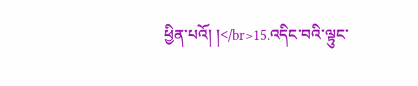ཕྱིན་པའོ། །</br>15.འདིང་བའི་ལྟུང་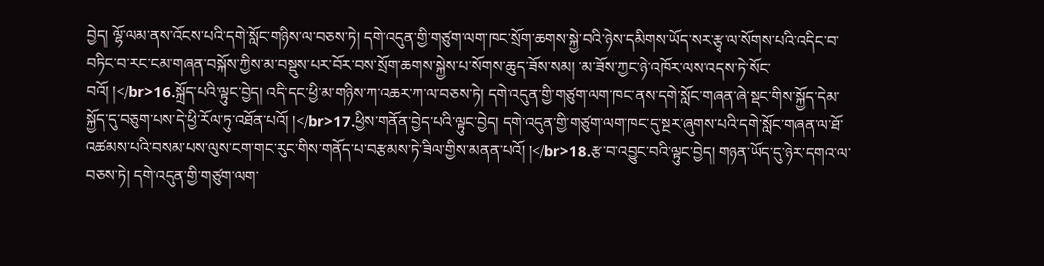བྱེད། ལྷོ་ལམ་ནས་འོངས་པའི་དགེ་སློང་གཉིས་ལ་བཅས་ཏེ། དགེ་འདུན་གྱི་གཙུག་ལག་ཁང་སྲོག་ཆགས་སྐྱེ་བའི་ཉེས་དམིགས་ཡོད་སར་རྩྭ་ལ་སོགས་པའི་འདིང་བ་བཏིང་བ་རང་ངམ་གཞན་བསྐོས་ཀྱིས་མ་བསྡུས་པར་བོར་བས་སྲོག་ཆགས་སྐྱེས་པ་སོགས་ཆུད་ཟོས་སམ། ་མ་ཟོས་ཀྱང་ཉེ་འཁོར་ལས་འདས་ཏེ་སོང་བའོ། །</br>16.སྐྲོད་པའི་ལྟུང་བྱེད། འདི་དང་ཕྱི་མ་གཉིས་ཀ་འཆར་ཀ་ལ་བཅས་ཏེ། དགེ་འདུན་གྱི་གཙུག་ལག་ཁང་ནས་དགེ་སློང་གཞན་ཞེ་སྡང་གིས་སྐྱོད་དེམ་སྐྱོད་དུ་བཅུག་པས་དེ་ཕྱི་རོལ་ཏུ་འཐོན་པའོ། །</br>17.ཕྱིས་གནོན་བྱེད་པའི་ལྟུང་བྱེད། དགེ་འདུན་གྱི་གཙུག་ལག་ཁང་དུ་སྔར་ཞུགས་པའི་དགེ་སློང་གཞན་ལ་ཐོ་འཚམས་པའི་བསམ་པས་ལུས་ངག་གང་རུང་གིས་གནོད་པ་བརྩམས་ཏེ་ཟིལ་གྱིས་མནན་པའོ། །</br>18.རྩ་བ་འབྱུང་བའི་ལྟུང་བྱེད། གཉན་ཡོད་དུ་ཉེར་དགའ་ལ་བཅས་ཏེ། དགེ་འདུན་གྱི་གཙུག་ལག་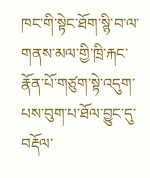ཁང་གི་སྟེང་ཐོག་སྙི་བ་ལ་གནས་མལ་གྱི་ཁྲི་རྐང་རྣོན་པོ་གཙུག་སྟེ་འདུག་པས་བུག་པ་ཐོལ་བྱུང་དུ་བརྡོལ་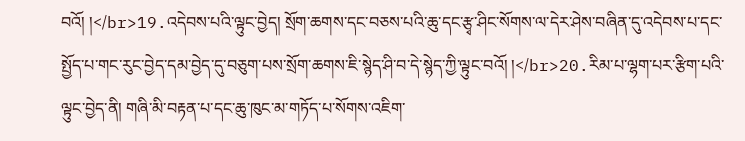བའོ། །</br>19.འདེབས་པའི་ལྟུང་བྱེད། སྲོག་ཆགས་དང་བཅས་པའི་ཆུ་དང་རྩྭ་ཤིང་སོགས་ལ་དེར་ཤེས་བཞིན་དུ་འདེབས་པ་དང་སྤྱོད་པ་གང་རུང་བྱེད་དམ་བྱེད་དུ་བཅུག་པས་སྲོག་ཆགས་ཇི་སྙེད་ཤི་བ་དེ་སྙེད་ཀྱི་ལྟུང་བའོ། །</br>20.རིམ་པ་ལྷག་པར་རྩིག་པའི་ལྟུང་བྱེད་ནི། གཞི་མི་བརྟན་པ་དང་ཆུ་ཁུང་མ་གཏོད་པ་སོགས་འཇིག་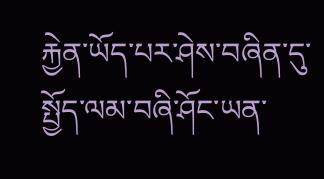རྐྱེན་ཡོད་པར་ཤེས་བཞིན་དུ་སྤྱོད་ལམ་བཞི་ཤོང་ཡན་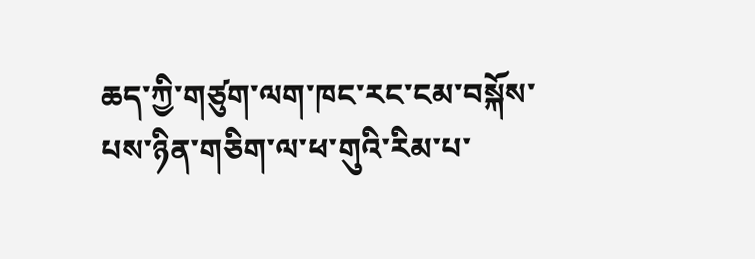ཆད་ཀྱི་གཙུག་ལག་ཁང་རང་ངམ་བསྐོས་པས་ཉིན་གཅིག་ལ་ཕ་གུའི་རིམ་པ་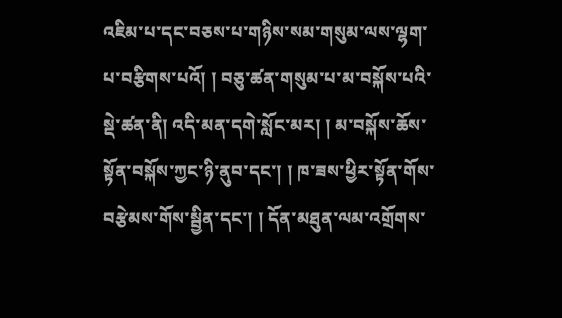འཇིམ་པ་དང་བཅས་པ་གཉིས་སམ་གསུམ་ལས་ལྷག་པ་བརྩིགས་པའོ། ། བཅུ་ཚན་གསུམ་པ་མ་བསྐོས་པའི་སྡེ་ཚན་ནི། འདི་མན་དགེ་སློང་མར། ། མ་བསྐོས་ཆོས་སྟོན་བསྐོས་ཀྱང་ཉི་ནུབ་དང་། ། ཁ་ཟས་ཕྱིར་སྟོན་གོས་བརྩེམས་གོས་སྦྱིན་དང་། ། དོན་མཐུན་ལམ་འགྲོགས་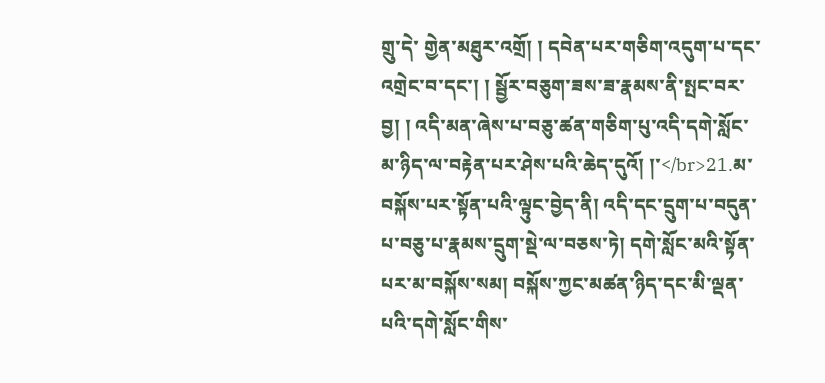གྲུ་དེ་ གྱེན་མཐུར་འགྲོ། ། དབེན་པར་གཅིག་འདུག་པ་དང་འགྲེང་བ་དང་། ། སྦྱོར་བཅུག་ཟས་ཟ་རྣམས་ནི་སྤང་བར་བྱ། ། འདི་མན་ཞེས་པ་བཅུ་ཚན་གཅིག་པུ་འདི་དགེ་སློང་མ་ཉིད་ལ་བརྟེན་པར་ཤེས་པའི་ཆེད་དུའོ། །་</br>21.མ་བསྐོས་པར་སྟོན་པའི་ལྟུང་བྱེད་ནི། འདི་དང་དྲུག་པ་བདུན་པ་བཅུ་པ་རྣམས་དྲུག་སྡེ་ལ་བཅས་ཏེ། དགེ་སློང་མའི་སྟོན་པར་མ་བསྐོས་སམ། བསྐོས་ཀྱང་མཚན་ཉིད་དང་མི་ལྡན་པའི་དགེ་སློང་གིས་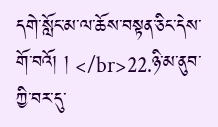དགེ་སློང་མ་ལ་ཆོས་བསྟན་ཅིང་དེས་གོ་བའོ། ། </br>22.ཉི་མ་ནུབ་ཀྱི་བར་དུ་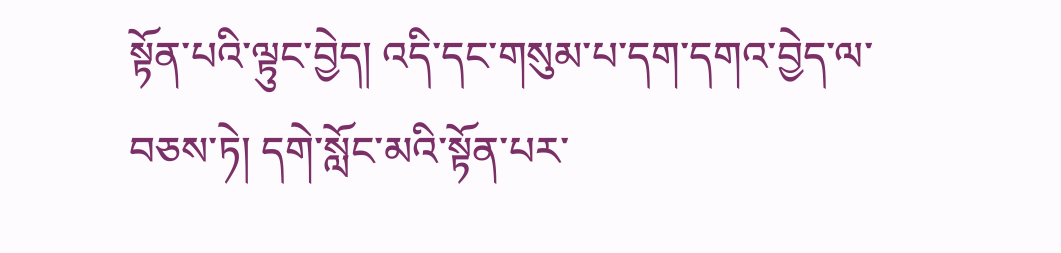སྟོན་པའི་ལྟུང་བྱེད། འདི་དང་གསུམ་པ་དག་དགའ་བྱེད་ལ་བཅས་ཏེ། དགེ་སློང་མའི་སྟོན་པར་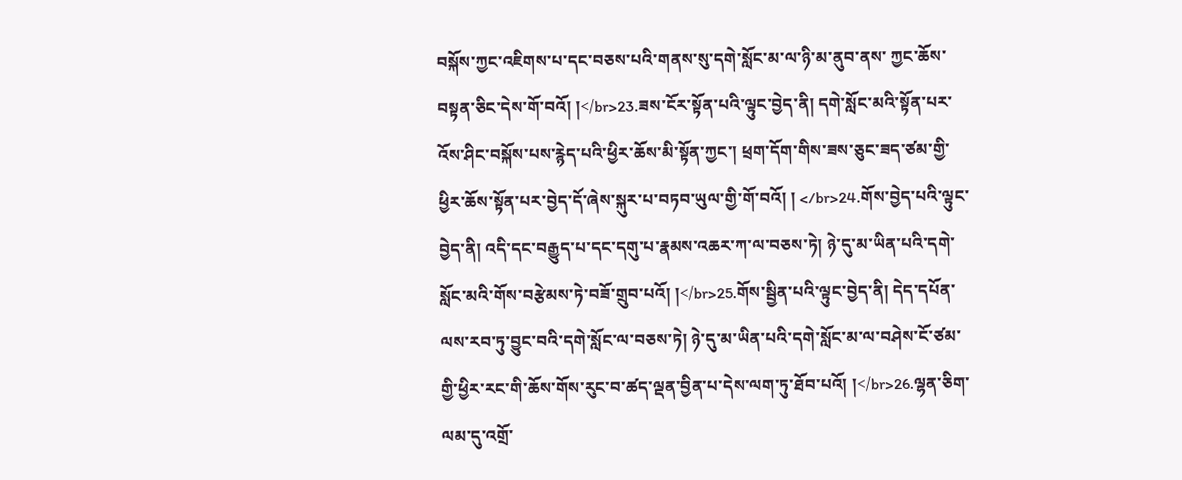བསྐོས་ཀྱང་འཇིགས་པ་དང་བཅས་པའི་གནས་སུ་དགེ་སློང་མ་ལ་ཉི་མ་ནུབ་ནས་ ཀྱང་ཆོས་བསྟན་ཅིང་དེས་གོ་བའོ། །</br>23.ཟས་ངོར་སྟོན་པའི་ལྟུང་བྱེད་ནི། དགེ་སློང་མའི་སྟོན་པར་འོས་ཤིང་བསྐོས་པས་རྙེད་པའི་ཕྱིར་ཆོས་མི་སྟོན་ཀྱང་། ཕྲག་དོག་གིས་ཟས་ཅུང་ཟད་ཙམ་གྱི་ཕྱིར་ཆོས་སྟོན་པར་བྱེད་དོ་ཞེས་སྐུར་པ་བཏབ་ཡུལ་གྱི་གོ་བའོ། ། </br>24.གོས་བྱེད་པའི་ལྟུང་བྱེད་ནི། འདི་དང་བརྒྱུད་པ་དང་དགུ་པ་རྣམས་འཆར་ཀ་ལ་བཅས་ཏེ། ཉེ་དུ་མ་ཡིན་པའི་དགེ་སློང་མའི་གོས་བརྩེམས་ཏེ་བཟོ་གྲུབ་པའོ། །</br>25.གོས་སྦྱིན་པའི་ལྟུང་བྱེད་ནི། དེད་དཔོན་ལས་རབ་ཏུ་བྱུང་བའི་དགེ་སློང་ལ་བཅས་ཏེ། ཉེ་དུ་མ་ཡིན་པའི་དགེ་སློང་མ་ལ་བཤེས་ངོ་ཙམ་གྱི་ཕྱིར་རང་གི་ཆོས་གོས་རུང་བ་ཚད་ལྡན་བྱིན་པ་དེས་ལག་ཏུ་ཐོབ་པའོ། །</br>26.ལྷན་ཅིག་ལམ་དུ་འགྲོ་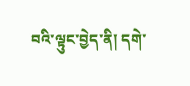བའི་ལྟུང་བྱེད་ནི། དགེ་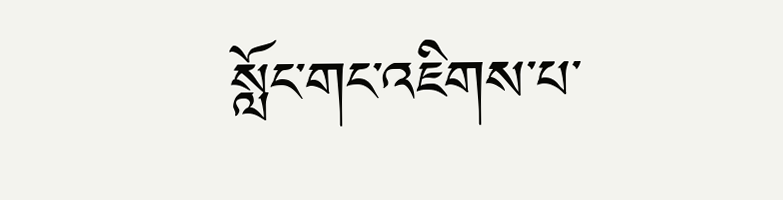སློང་གང་འཇིགས་པ་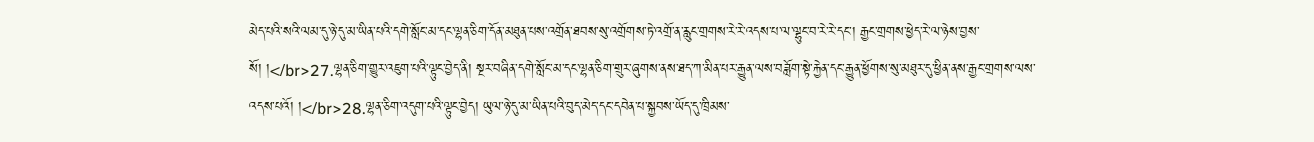མེད་པའི་སའི་ལམ་དུ་ཉེ་དུ་མ་ཡིན་པའི་དགེ་སློང་མ་དང་ལྷན་ཅིག་དོན་མཐུན་པས་འགྲོན་ཐབས་སུ་འགྲོགས་ཏེ་འགྲོ་ན་རླུང་གྲགས་རེ་རེ་འདས་པ་ལ་ལྷུང་བ་རེ་རེ་དང་། རྒྱང་གྲགས་ཕྱེད་རེ་ལ་ཉེས་བྱས་སོ། །</br>27.ལྷན་ཅིག་གྱུར་འཇུག་པའི་ལྟུང་བྱེད་ནི། སྔར་བཞིན་དགེ་སློང་མ་དང་ལྷན་ཅིག་གྲུར་ཞུགས་ནས་ཐད་ཀ་མིན་པར་རྒྱུན་ལས་བཟློག་སྟེ་རྐྱེན་དང་རྒྱུན་ཕྱོགས་སུ་མཐུར་དུ་ཕྱིན་ནས་རྒྱང་གྲགས་ལས་འདས་པའོ། །</br>28.ལྷན་ཅིག་འདུག་པའི་ལྟུང་བྱེད། ཡུལ་ཉེ་དུ་མ་ཡིན་པའི་བུད་མེད་དང་དབེན་པ་སྐྱབས་ཡོད་དུ་ཁྲིམས་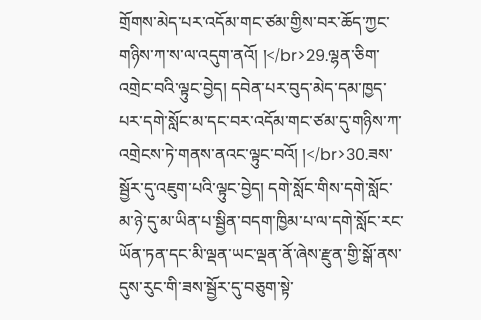གྲོགས་མེད་པར་འདོམ་གང་ཙམ་གྱིས་བར་ཆོད་ཀྱང་གཉིས་ཀ་ས་ལ་འདུག་ནའོ། །</br>29.ལྷན་ཅིག་འགྲེང་བའི་ལྟུང་བྱེད། དབེན་པར་བུད་མེད་དམ་ཁྱད་པར་དགེ་སློང་མ་དང་བར་འདོམ་གང་ཙམ་དུ་གཉིས་ཀ་འགྲེངས་ཏེ་གནས་ནའང་ལྟུང་བའོ། །</br>30.ཟས་སྦྱོར་དུ་འཇུག་པའི་ལྟུང་བྱེད། དགེ་སློང་གིས་དགེ་སློང་མ་ཉེ་དུ་མ་ཡིན་པ་སྦྱིན་བདག་ཁྱིམ་པ་ལ་དགེ་སློང་རང་ཡོན་ཏན་དང་མི་ལྡན་ཡང་ལྡན་ནོ་ཞེས་རྫུན་གྱི་སྒོ་ནས་དུས་རུང་གི་ཟས་སྦྱོར་དུ་བཅུག་སྟེ་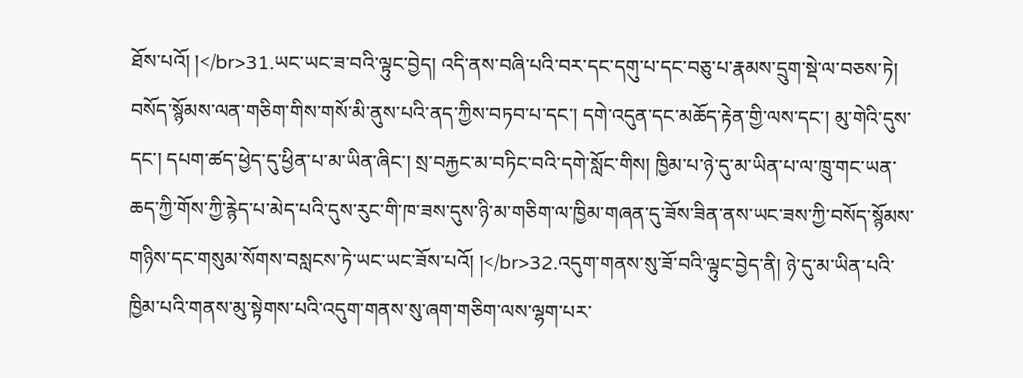ཐོས་པའོ། །</br>31.ཡང་ཡང་ཟ་བའི་ལྟུང་བྱེད། འདི་ནས་བཞི་པའི་བར་དང་དགུ་པ་དང་བཅུ་པ་རྣམས་དྲུག་སྡེ་ལ་བཅས་ཏེ། བསོད་སྙོམས་ལན་གཅིག་གིས་གསོ་མི་ནུས་པའི་ནད་ཀྱིས་བཏབ་པ་དང་། དགེ་འདུན་དང་མཆོད་རྟེན་གྱི་ལས་དང་། མུ་གེའི་དུས་དང་། དཔག་ཚད་ཕྱེད་དུ་ཕྱིན་པ་མ་ཡིན་ཞིང་། སྲ་བརྐྱང་མ་བཏིང་བའི་དགེ་སློང་གིས། ཁྱིམ་པ་ཉེ་དུ་མ་ཡིན་པ་ལ་ཁྲུ་གང་ཡན་ཆད་ཀྱི་གོས་ཀྱི་རྙེད་པ་མེད་པའི་དུས་རུང་གི་ཁ་ཟས་དུས་ཉི་མ་གཅིག་ལ་ཁྱིམ་གཞན་དུ་ཟོས་ཟིན་ནས་ཡང་ཟས་ཀྱི་བསོད་སྙོམས་གཉིས་དང་གསུམ་སོགས་བསླངས་ཏེ་ཡང་ཡང་ཟོས་པའོ། །</br>32.འདུག་གནས་སུ་ཟོ་བའི་ལྟུང་བྱེད་ནི། ཉེ་དུ་མ་ཡིན་པའི་ཁྱིམ་པའི་གནས་མུ་སྟེགས་པའི་འདུག་གནས་སུ་ཞག་གཅིག་ལས་ལྷག་པར་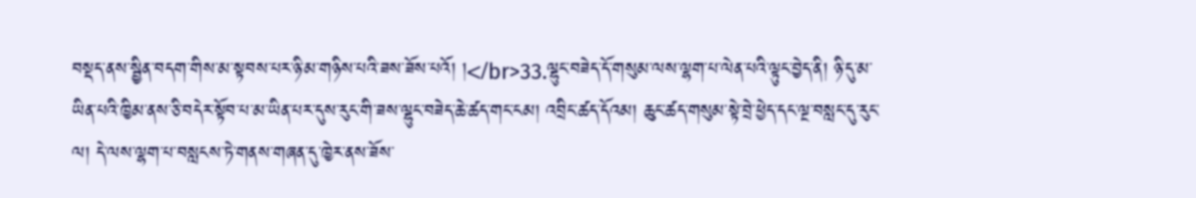བསྡད་ནས་སྦྱིན་བདག་གིས་མ་སྟབས་པར་ཉི་མ་གཉིས་པའི་ཟས་ཟོས་པའོ། །</br>33.ལྷུང་བཟེད་དོ་གསུམ་ལས་ལྷག་པ་ལེན་པའི་ལྟུང་བྱེད་ནི། ཉི་དུ་མ་ཡིན་པའི་ཁྱིམ་ནས་ཅི་བདེར་སྟོབ་པ་མ་ཡིན་པར་དུས་རུང་གི་ཟས་ལྷུང་བཟེད་ཆེ་ཚད་གང་ངམ། འབྲིང་ཚད་དོའམ། ཆུང་ཚད་གསུམ་སྟེ་བྲེ་ཕྱེད་དང་ལྔ་བསླང་དུ་རུང་ལ། དེ་ལས་ལྷག་པ་བསླངས་ཏེ་གནས་གཞན་དུ་ཁྱེར་ནས་ཟོས་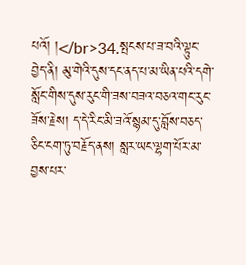པའོ། །</br>34.སྤངས་པ་ཟ་བའི་ལྟུང་བྱེད་ནི། མུ་གེའི་དུས་དང་ནད་པ་མ་ཡིན་པའི་དགེ་སློང་གིས་དུས་རུང་གི་ཟས་བཟའ་བཅའ་གང་རུང་ཟོས་རྗེས། ད་དེ་རིང་མི་ཟའོ་སྙམ་དུ་བློས་བཅད་ཅིང་ངག་ཏུ་བརྗོད་ནས། སླར་ཡང་ལྷག་པོར་མ་བྱས་པར་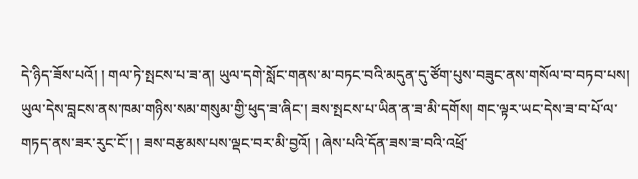དེ་ཉིད་ཟོས་པའོ། ། གལ་ཏེ་སྤངས་པ་ཟ་ན། ཡུལ་དགེ་སློང་གནས་མ་བཏང་བའི་མདུན་དུ་ཙོག་པུས་བཟུང་ནས་གསོལ་བ་བཏབ་པས། ཡུལ་དེས་བླངས་ནས་ཁམ་གཉིས་སམ་གསུམ་གྱི་ཕུད་ཟ་ཞིང་། ཟས་སྤངས་པ་ཡིན་ན་ཟ་མི་དགོས། གང་ལྟར་ཡང་དེས་ཟ་བ་པོ་ལ་གཏད་ནས་ཟར་རུང་ངོ་། ། ཟས་བརྩམས་པས་ལྡང་བར་མི་བྱའོ། ། ཞེས་པའི་དོན་ཟས་ཟ་བའི་འཕྲོ་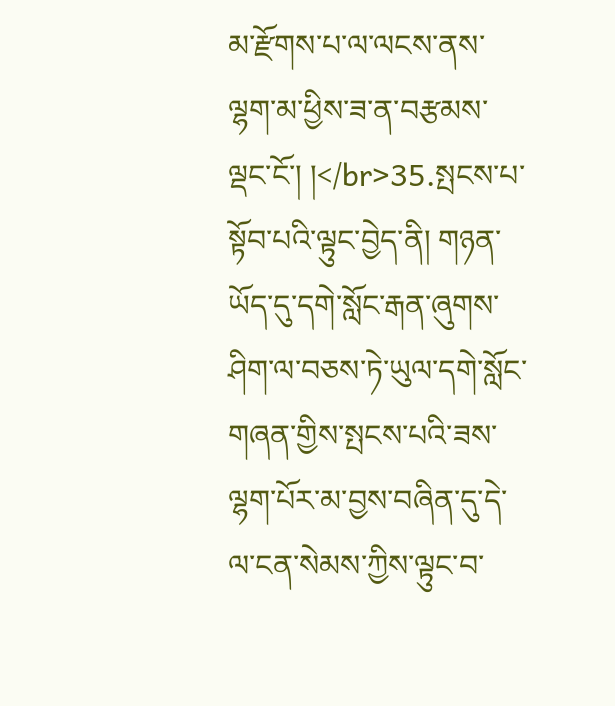མ་རྫོགས་པ་ལ་ལངས་ནས་ལྷག་མ་ཕྱིས་ཟ་ན་བརྩམས་ལྡང་ངོ་། །</br>35.སྤངས་པ་སྟོབ་པའི་ལྟུང་བྱེད་ནི། གཉན་ཡོད་དུ་དགེ་སློང་རྒན་ཞུགས་ཤིག་ལ་བཅས་ཏེ་ཡུལ་དགེ་སློང་གཞན་གྱིས་སྤངས་པའི་ཟས་ལྷག་པོར་མ་བྱས་བཞིན་དུ་དེ་ལ་ངན་སེམས་ཀྱིས་ལྟུང་བ་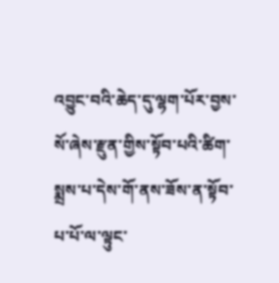འབྱུང་བའི་ཆེད་དུ་ལྷག་པོར་བྱས་སོ་ཞེས་རྫུན་གྱིས་སྟོབ་པའི་ཚིག་སྨྲས་པ་དེས་གོ་ནས་ཟོས་ན་སྟོབ་པ་པོ་ལ་ལྟུང་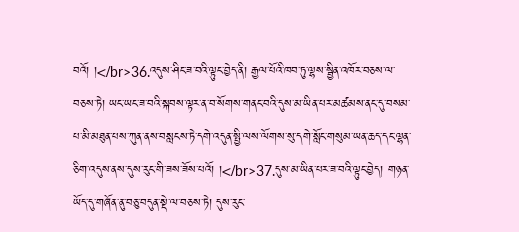བའོ། །</br>36.འདུས་ཤིང་ཟ་བའི་ལྟུང་བྱེད་ནི། རྒྱལ་པོའི་ཁབ་ཏུ་ལྷས་སྦྱིན་འཁོར་བཅས་ལ་བཅས་ཏེ། ཡང་ཡང་ཟ་བའི་སྐབས་ལྟར་ན་བ་སོགས་གནང་བའི་དུས་མ་ཡིན་པར་མཚམས་ནང་དུ་བསམ་པ་མི་མཐུན་པས་ཀུན་ནས་བསླངས་ཏེ་དགེ་འདུན་སྤྱི་ལས་ལོགས་སུ་དགེ་སློང་གསུམ་ཡན་ཆད་དང་ལྷན་ཅིག་འདུས་ནས་དུས་རུང་གི་ཟས་ཟོས་པའོ། །</br>37.དུས་མ་ཡིན་པར་ཟ་བའི་ལྟུང་བྱེད། གཉན་ཡོད་དུ་གཞོན་ནུ་བཅུ་བདུན་སྡེ་ལ་བཅས་ཏེ། དུས་རུང་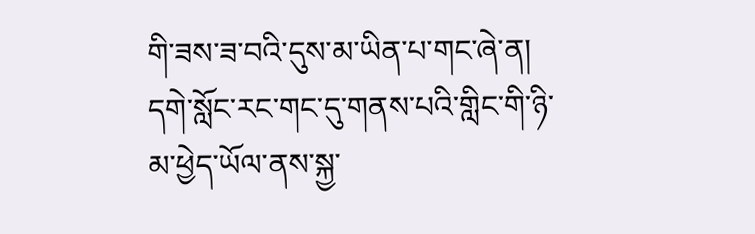གི་ཟས་ཟ་བའི་དུས་མ་ཡིན་པ་གང་ཞེ་ན། དགེ་སློང་རང་གང་དུ་གནས་པའི་གླིང་གི་ཉི་མ་ཕྱེད་ཡོལ་ནས་སྐྱ་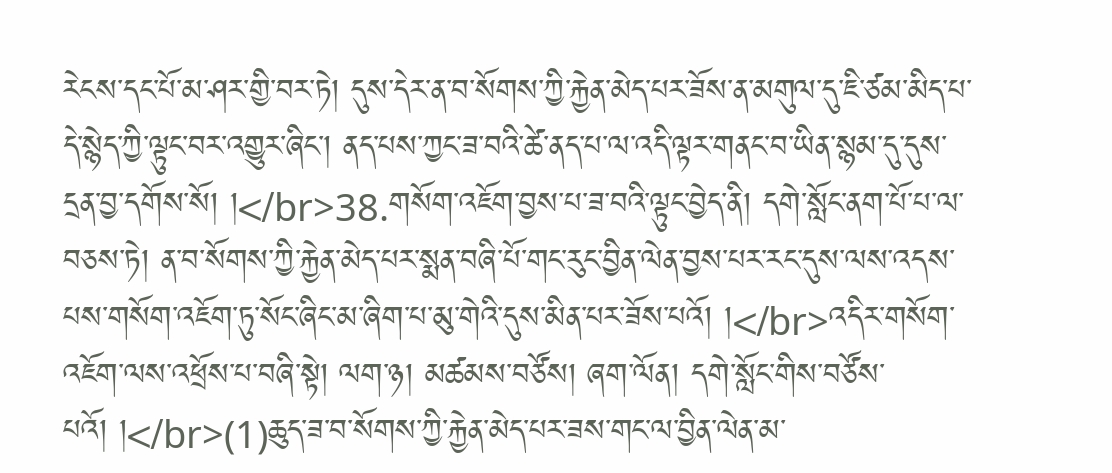རེངས་དང་པོ་མ་ཤར་གྱི་བར་ཏེ། དུས་དེར་ན་བ་སོགས་ཀྱི་རྐྱེན་མེད་པར་ཟོས་ན་མགུལ་དུ་ཇི་ཙམ་མིད་པ་དེ་སྙེད་ཀྱི་ལྟུང་བར་འགྱུར་ཞིང་། ནད་པས་ཀྱང་ཟ་བའི་ཚེ་ནད་པ་ལ་འདི་ལྟར་གནང་བ་ཡིན་སྙམ་དུ་དུས་དྲན་བྱ་དགོས་སོ། །</br>38.གསོག་འཇོག་བྱས་པ་ཟ་བའི་ལྟུང་བྱེད་ནི། དགེ་སློང་ནག་པོ་པ་ལ་བཅས་ཏེ། ན་བ་སོགས་ཀྱི་རྐྱེན་མེད་པར་སྨན་བཞི་པོ་གང་རུང་བྱིན་ལེན་བྱས་པར་རང་དུས་ལས་འདས་པས་གསོག་འཇོག་ཏུ་སོང་ཞིང་མ་ཞིག་པ་མུ་གེའི་དུས་མིན་པར་ཟོས་པའོ། །</br>འདིར་གསོག་འཇོག་ལས་འཕྲོས་པ་བཞི་སྟེ། ལག་ཉ། མཚམས་བཙོས། ཞག་ལོན། དགེ་སློང་གིས་བཙོས་པའོ། །</br>(1)ཆུད་ཟ་བ་སོགས་ཀྱི་རྐྱེན་མེད་པར་ཟས་གང་ལ་བྱིན་ལེན་མ་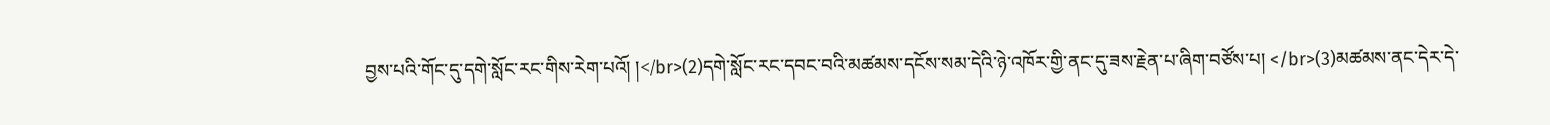བྱས་པའི་གོང་དུ་དགེ་སློང་རང་གིས་རེག་པའོ། །</br>(2)དགེ་སློང་རང་དབང་བའི་མཚམས་དངོས་སམ་དེའི་ཉེ་འཁོར་གྱི་ནང་དུ་ཟས་རྗེན་པ་ཞིག་བཙོས་པ། </br>(3)མཚམས་ནང་དེར་དེ་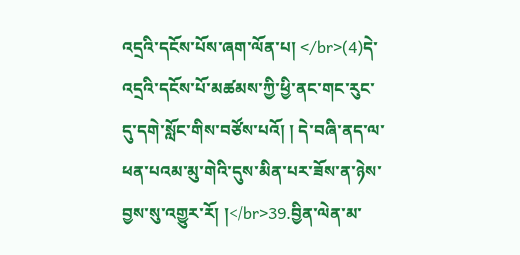འདྲའི་དངོས་པོས་ཞག་ལོན་པ། </br>(4)དེ་འདྲའི་དངོས་པོ་མཚམས་ཀྱི་ཕྱི་ནང་གང་རུང་དུ་དགེ་སློང་གིས་བཙོས་པའོ། ། དེ་བཞི་ནད་ལ་ཕན་པའམ་མུ་གེའི་དུས་མིན་པར་ཟོས་ན་ཉེས་བྱས་སུ་འགྱུར་རོ། །</br>39.བྱིན་ལེན་མ་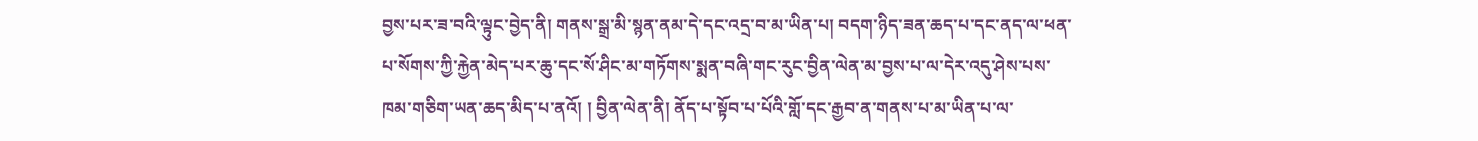བྱས་པར་ཟ་བའི་ལྟུང་བྱེད་ནི། གནས་སྒྲ་མི་སྙན་ནམ་དེ་དང་འདྲ་བ་མ་ཡིན་པ། བདག་ཉིད་ཟན་ཆད་པ་དང་ནད་ལ་ཕན་པ་སོགས་ཀྱི་རྐྱེན་མེད་པར་ཆུ་དང་སོ་ཤིང་མ་གཏོགས་སྨན་བཞི་གང་རུང་བྱིན་ལེན་མ་བྱས་པ་ལ་དེར་འདུ་ཤེས་པས་ཁམ་གཅིག་ཡན་ཆད་མིད་པ་ནའོ། ། བྱིན་ལེན་ནི། ནོད་པ་སྟོབ་པ་པོའི་གློ་དང་རྒྱབ་ན་གནས་པ་མ་ཡིན་པ་ལ་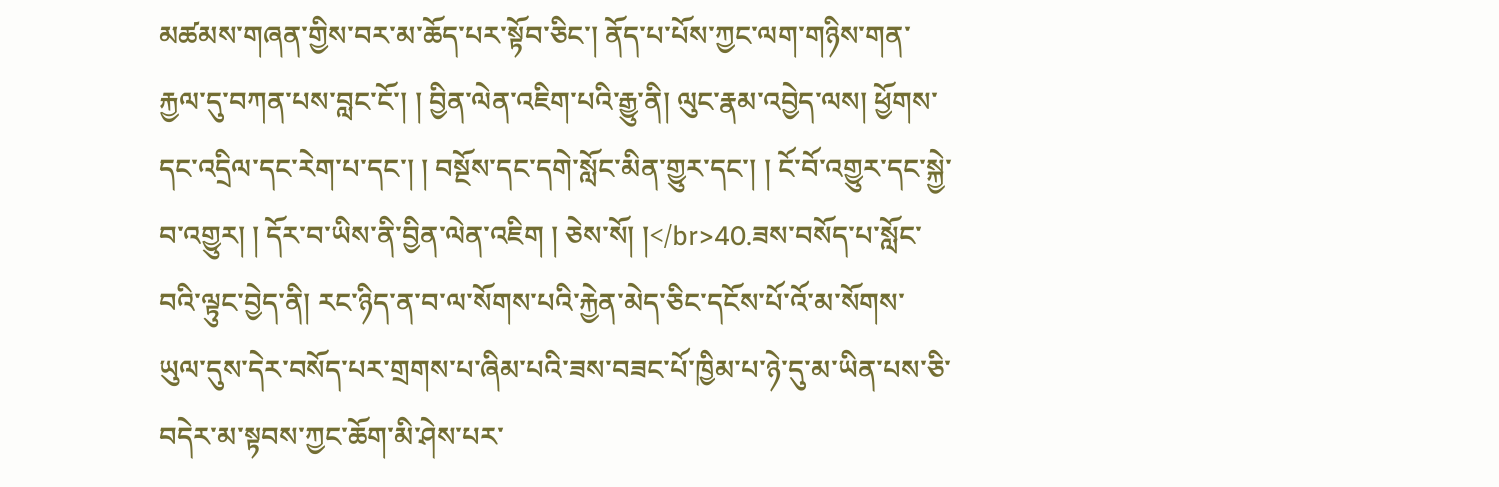མཚམས་གཞན་གྱིས་བར་མ་ཆོད་པར་སྟོབ་ཅིང་། ནོད་པ་པོས་ཀྱང་ལག་གཉིས་གན་རྐྱལ་དུ་བཀན་པས་བླང་ངོ་། ། བྱིན་ལེན་འཇིག་པའི་རྒྱུ་ནི། ལུང་རྣམ་འབྱེད་ལས། ཕྱོགས་དང་འདྲིལ་དང་རེག་པ་དང་། ། བསྔོས་དང་དགེ་སློང་མིན་གྱུར་དང་། ། ངོ་བོ་འགྱུར་དང་སྐྱེ་བ་འགྱུར། ། དོར་བ་ཡིས་ནི་བྱིན་ལེན་འཇིག ། ཅེས་སོ། །</br>40.ཟས་བསོད་པ་སློང་བའི་ལྟུང་བྱེད་ནི། རང་ཉིད་ན་བ་ལ་སོགས་པའི་རྐྱེན་མེད་ཅིང་དངོས་པོ་འོ་མ་སོགས་ཡུལ་དུས་དེར་བསོད་པར་གྲགས་པ་ཞིམ་པའི་ཟས་བཟང་པོ་ཁྱིམ་པ་ཉེ་དུ་མ་ཡིན་པས་ཅི་བདེར་མ་སྟབས་ཀྱང་ཆོག་མི་ཤེས་པར་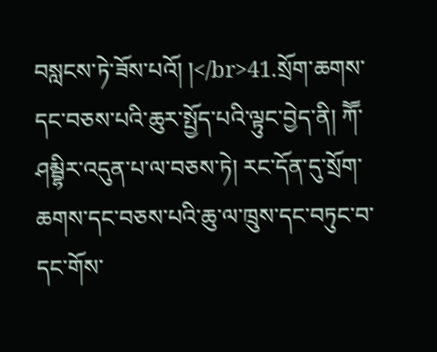བསླངས་ཏེ་ཟོས་པའོ། །</br>41.སྲོག་ཆགས་དང་བཅས་པའི་ཆུར་སྤྱོད་པའི་ལྟུང་བྱེད་ནི། ཀཽ་ཤམྦྷིར་འདུན་པ་ལ་བཅས་ཏེ། རང་དོན་དུ་སྲོག་ཆགས་དང་བཅས་པའི་ཆུ་ལ་ཁྲུས་དང་བཏུང་བ་དང་གོས་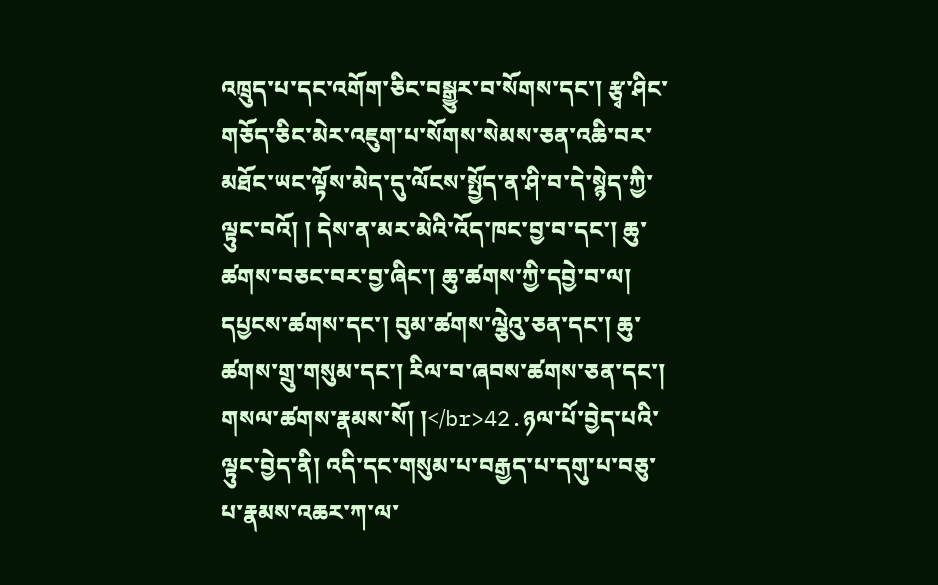འཁྲུད་པ་དང་འགོག་ཅིང་བསྒྱུར་བ་སོགས་དང་། རྩྭ་ཤིང་གཅོད་ཅིང་མེར་འཇུག་པ་སོགས་སེམས་ཅན་འཆི་བར་མཐོང་ཡང་ལྟོས་མེད་དུ་ལོངས་སྤྱོད་ན་ཤི་བ་དེ་སྙེད་ཀྱི་ལྟུང་བའོ། ། དེས་ན་མར་མེའི་འོད་ཁང་བྱ་བ་དང་། ཆུ་ཚགས་བཅང་བར་བྱ་ཞིང་། ཆུ་ཚགས་ཀྱི་དབྱེ་བ་ལ། དཔྱངས་ཚགས་དང་། བུམ་ཚགས་ལྕེའུ་ཅན་དང་། ཆུ་ཚགས་གྲུ་གསུམ་དང་། རིལ་བ་ཞབས་ཚགས་ཅན་དང་། གསལ་ཚགས་རྣམས་སོ། །</br>42.ཉལ་པོ་བྱེད་པའི་ལྟུང་བྱེད་ནི། འདི་དང་གསུམ་པ་བརྒྱད་པ་དགུ་པ་བཅུ་པ་རྣམས་འཆར་ཀ་ལ་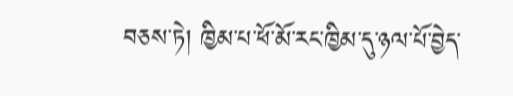བཅས་ཏེ། ཁྱིམ་པ་ཕོ་མོ་རང་ཁྱིམ་དུ་ཉལ་པོ་བྱེད་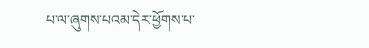པ་ལ་ཞུགས་པའམ་དེར་ཕྱོགས་པ་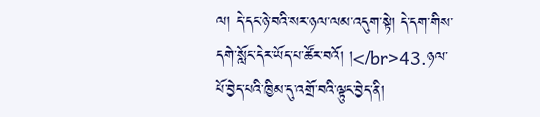ལ། དེ་དང་ཉེ་བའི་སར་ཉལ་ལམ་འདུག་སྟེ། དེ་དག་གིས་དགེ་སློང་དེར་ཡོད་པ་ཚོར་བའོ། །</br>43.ཉལ་པོ་བྱེད་པའི་ཁྱིམ་དུ་འགྲོ་བའི་ལྟུང་བྱེད་ནི།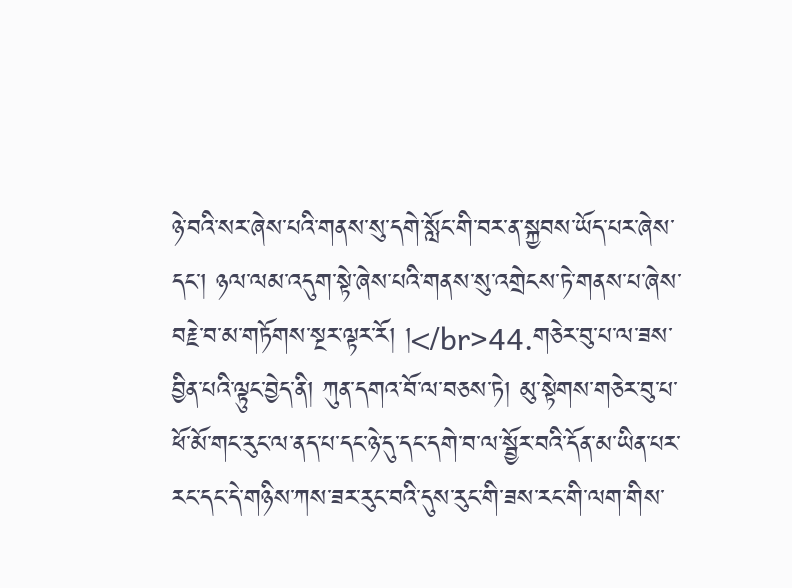ཉེ་བའི་སར་ཞེས་པའི་གནས་སུ་དགེ་སློང་གི་བར་ན་སྐྱབས་ཡོད་པར་ཞེས་དང་། ཉལ་ལམ་འདུག་སྟེ་ཞེས་པའི་གནས་སུ་འགྲེངས་ཏེ་གནས་པ་ཞེས་བརྗེ་བ་མ་གཏོགས་སྔར་ལྟར་རོ། །</br>44.གཅེར་བུ་པ་ལ་ཟས་བྱིན་པའི་ལྟུང་བྱེད་ནི། ཀུན་དགའ་བོ་ལ་བཅས་ཏེ། མུ་སྟེགས་གཅེར་བུ་པ་ཕོ་མོ་གང་རུང་ལ་ནད་པ་དང་ཉེ་དུ་དང་དགེ་བ་ལ་སྦྱོར་བའི་དོན་མ་ཡིན་པར་རང་དང་དེ་གཉིས་ཀས་ཟར་རུང་བའི་དུས་རུང་གི་ཟས་རང་གི་ལག་གིས་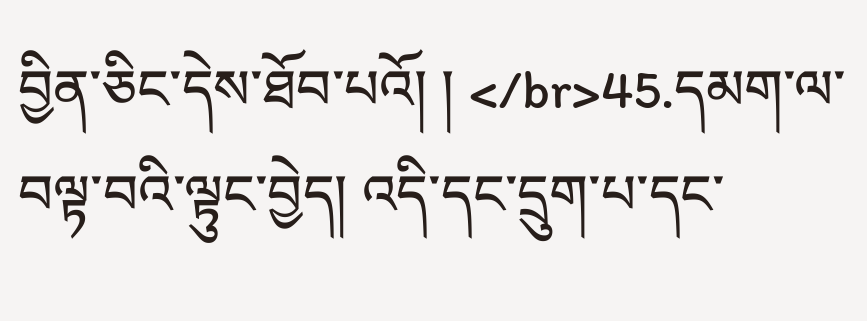བྱིན་ཅིང་དེས་ཐོབ་པའོ། ། </br>45.དམག་ལ་བལྟ་བའི་ལྟུང་བྱེད། འདི་དང་དྲུག་པ་དང་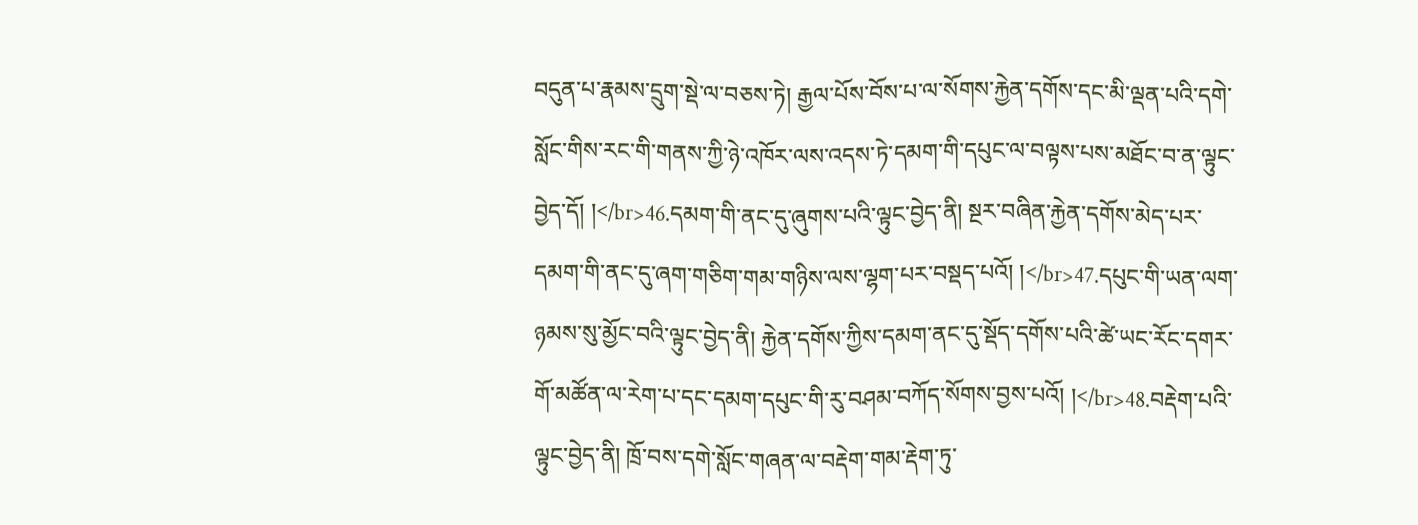བདུན་པ་རྣམས་དྲུག་སྡེ་ལ་བཅས་ཏེ། རྒྱལ་པོས་བོས་པ་ལ་སོགས་རྐྱེན་དགོས་དང་མི་ལྡན་པའི་དགེ་སློང་གིས་རང་གི་གནས་ཀྱི་ཉེ་འཁོར་ལས་འདས་ཏེ་དམག་གི་དཔུང་ལ་བལྟས་པས་མཐོང་བ་ན་ལྟུང་བྱེད་དོ། །</br>46.དམག་གི་ནང་དུ་ཞུགས་པའི་ལྟུང་བྱེད་ནི། སྔར་བཞིན་རྐྱེན་དགོས་མེད་པར་དམག་གི་ནང་དུ་ཞག་གཅིག་གམ་གཉིས་ལས་ལྷག་པར་བསྡད་པའོ། །</br>47.དཔུང་གི་ཡན་ལག་ཉམས་སུ་མྱོང་བའི་ལྟུང་བྱེད་ནི། རྐྱེན་དགོས་ཀྱིས་དམག་ནང་དུ་སྡོད་དགོས་པའི་ཚེ་ཡང་རོང་དགར་གོ་མཚོན་ལ་རེག་པ་དང་དམག་དཔུང་གི་རུ་བཤམ་བཀོད་སོགས་བྱས་པའོ། །</br>48.བརྡེག་པའི་ལྟུང་བྱེད་ནི། ཁྲོ་བས་དགེ་སློང་གཞན་ལ་བརྡེག་གམ་རྡེག་ཏུ་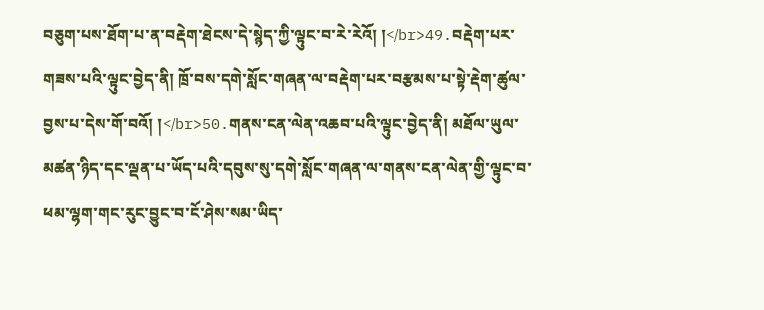བཅུག་པས་ཐོག་པ་ན་བརྡེག་ཐེངས་དེ་སྙེད་ཀྱི་ལྟུང་བ་རེ་རེའོ། །</br>49.བརྡེག་པར་གཟས་པའི་ལྟུང་བྱེད་ནི། ཁྲོ་བས་དགེ་སློང་གཞན་ལ་བརྡེག་པར་བརྩམས་པ་སྟེ་རྡེག་ཚུལ་བྱས་པ་དེས་གོ་བའོ། །</br>50.གནས་ངན་ལེན་འཆབ་པའི་ལྟུང་བྱེད་ནི། མཐོལ་ཡུལ་མཚན་ཉིད་དང་ལྡན་པ་ཡོད་པའི་དབུས་སུ་དགེ་སློང་གཞན་ལ་གནས་ངན་ལེན་གྱི་ལྟུང་བ་ཕམ་ལྷག་གང་རུང་བྱུང་བ་ངོ་ཤེས་སམ་ཡིད་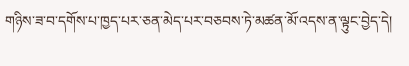གཉིས་ཟ་བ་དགོས་པ་ཁྱད་པར་ཅན་མེད་པར་བཅབས་ཏེ་མཚན་མོ་འདས་ན་ལྟུང་བྱེད་དེ།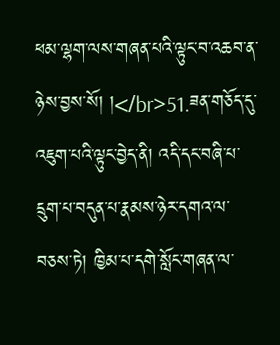ཕམ་ལྷག་ལས་གཞན་པའི་ལྟུང་བ་འཆབ་ན་ཉེས་བྱས་སོ། །</br>51.ཟན་གཅོད་དུ་འཇུག་པའི་ལྟུང་བྱེད་ནི། འདི་དང་བཞི་པ་དྲུག་པ་བདུན་པ་རྣམས་ཉེར་དགའ་ལ་བཅས་ཏེ། ཁྱིམ་པ་དགེ་སློང་གཞན་ལ་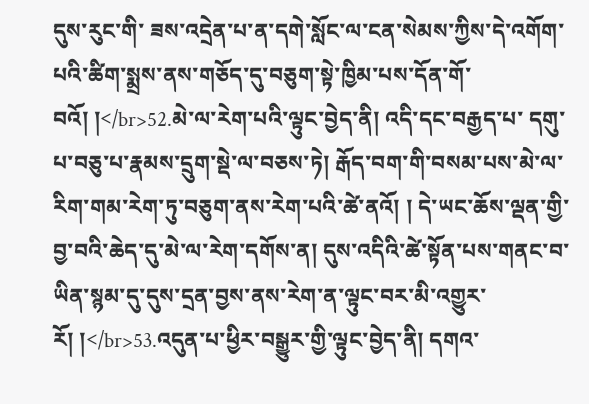དུས་རུང་གི་ ཟས་འདྲེན་པ་ན་དགེ་སློང་ལ་ངན་སེམས་ཀྱིས་དེ་འགོག་པའི་ཚིག་སྨྲས་ནས་གཅོད་དུ་བཅུག་སྟེ་ཁྱིམ་པས་དོན་གོ་བའོ། །</br>52.མེ་ལ་རེག་པའི་ལྟུང་བྱེད་ནི། འདི་དང་བརྒྱད་པ་ དགུ་པ་བཅུ་པ་རྣམས་དྲུག་སྡེ་ལ་བཅས་ཏེ། རྒོད་བག་གི་བསམ་པས་མེ་ལ་རིག་གམ་རེག་ཏུ་བཅུག་ནས་རེག་པའི་ཚེ་ནའོ། ། དེ་ཡང་ཆོས་ལྡན་གྱི་བྱ་བའི་ཆེད་དུ་མེ་ལ་རེག་དགོས་ན། དུས་འདིའི་ཚེ་སྟོན་པས་གནང་བ་ཡིན་སྙམ་དུ་དུས་དྲན་བྱས་ནས་རེག་ན་ལྟུང་བར་མི་འགྱུར་རོ། །</br>53.འདུན་པ་ཕྱིར་བསྒྱུར་གྱི་ལྟུང་བྱེད་ནི། དགའ་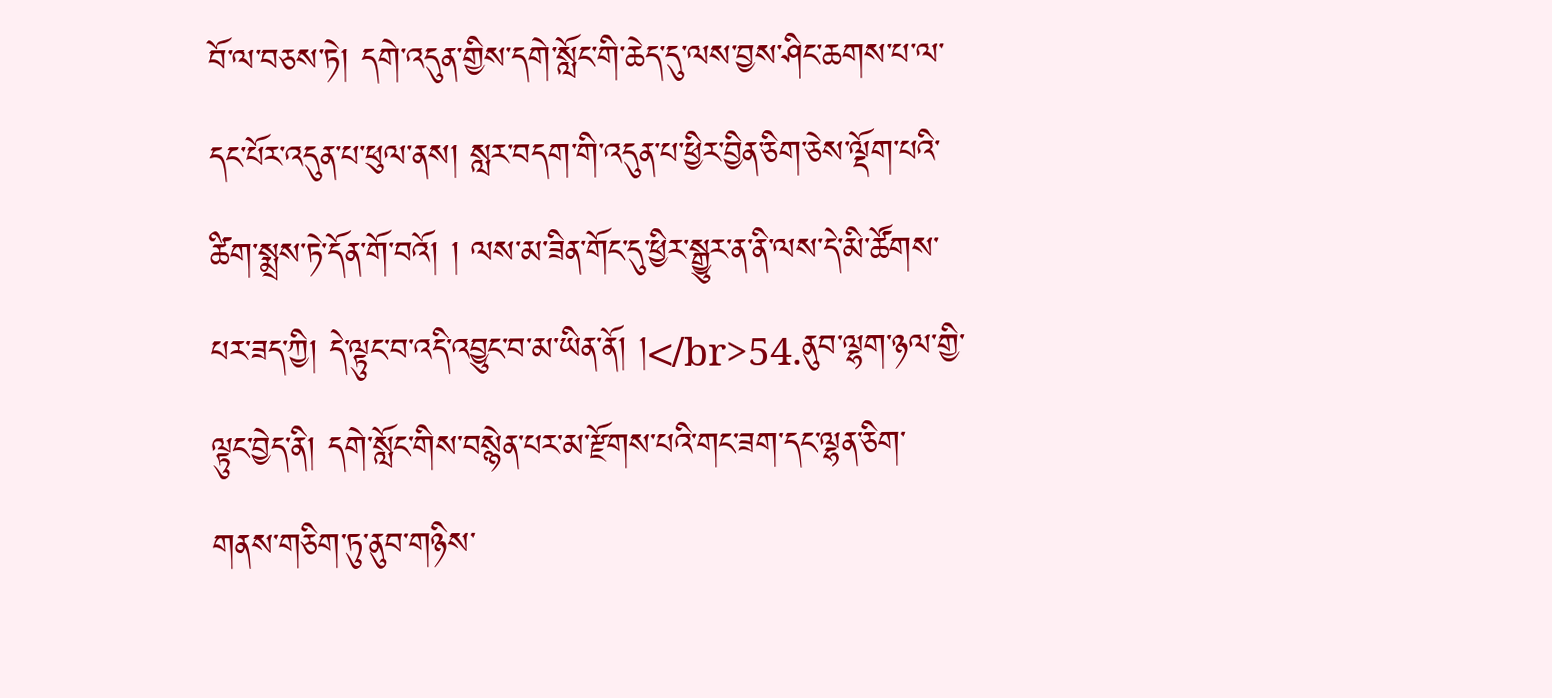བོ་ལ་བཅས་ཏེ། དགེ་འདུན་གྱིས་དགེ་སློང་གི་ཆེད་དུ་ལས་བྱས་ཤིང་ཆགས་པ་ལ་དང་པོར་འདུན་པ་ཕུལ་ནས། སླར་བདག་གི་འདུན་པ་ཕྱིར་བྱིན་ཅིག་ཅེས་ལྡོག་པའི་ཚིག་སྨྲས་ཏེ་དོན་གོ་བའོ། ། ལས་མ་ཟིན་གོང་དུ་ཕྱིར་སྒྱུར་ན་ནི་ལས་དེ་མི་ཚོགས་པར་ཟད་ཀྱི། དེ་ལྟུང་བ་འདི་འབྱུང་བ་མ་ཡིན་ནོ། །</br>54.ནུབ་ལྷག་ཉལ་གྱི་ལྟུང་བྱེད་ནི། དགེ་སློང་གིས་བསྙེན་པར་མ་རྫོགས་པའི་གང་ཟག་དང་ལྷན་ཅིག་གནས་གཅིག་ཏུ་ནུབ་གཉིས་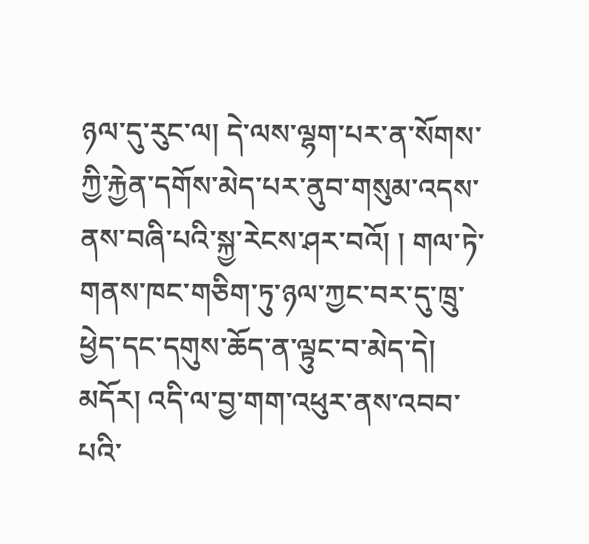ཉལ་དུ་རུང་ལ། དེ་ལས་ལྷག་པར་ན་སོགས་ཀྱི་རྐྱེན་དགོས་མེད་པར་ནུབ་གསུམ་འདས་ནས་བཞི་པའི་སྐྱ་རེངས་ཤར་བའོ། ། གལ་ཏེ་གནས་ཁང་གཅིག་ཏུ་ཉལ་ཀྱང་བར་དུ་ཁྲུ་ཕྱེད་དང་དགུས་ཆོད་ན་ལྟུང་བ་མེད་དེ། མདོར། འདི་ལ་བྱ་གག་འཕུར་ནས་འབབ་པའི་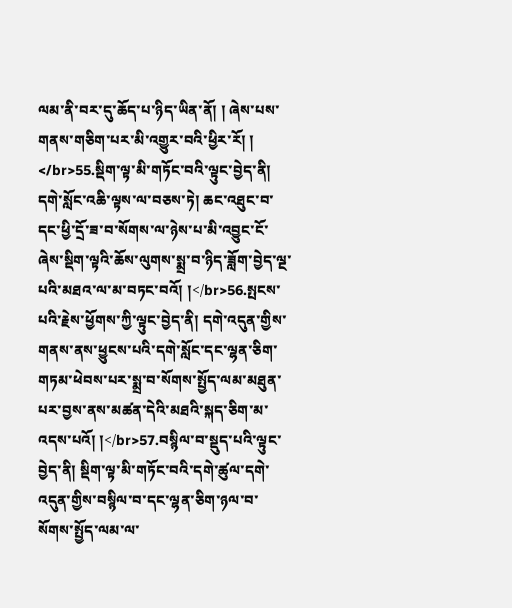ལམ་ནི་བར་དུ་ཆོད་པ་ཉིད་ཡིན་ནོ། ། ཞེས་པས་གནས་གཅིག་པར་མི་འགྱུར་བའི་ཕྱིར་རོ། ། </br>55.སྡིག་ལྟ་མི་གཏོང་བའི་ལྟུང་བྱེད་ནི། དགེ་སློང་འཆི་ལྟས་ལ་བཅས་ཏེ། ཆང་འཐུང་བ་དང་ཕྱི་དྲོ་ཟ་བ་སོགས་ལ་ཉེས་པ་མི་འབྱུང་ངོ་ཞེས་སྡིག་ལྟའི་ཆོས་ལུགས་སྨྲ་བ་ཉིད་ཟློག་བྱེད་ལྔ་པའི་མཐའ་ལ་མ་བཏང་བའོ། །</br>56.སྤངས་པའི་རྗེས་ཕྱོགས་ཀྱི་ལྟུང་བྱེད་ནི། དགེ་འདུན་གྱིས་གནས་ནས་ཕྱུངས་པའི་དགེ་སློང་དང་ལྷན་ཅིག་གཏམ་ཕེབས་པར་སྨྲ་བ་སོགས་སྤྱོད་ལམ་མཐུན་པར་བྱས་ནས་མཚན་དེའི་མཐའི་སྐད་ཅིག་མ་འདས་པའོ། །</br>57.བསྙིལ་བ་སྡུད་པའི་ལྟུང་བྱེད་ནི། སྡིག་ལྟ་མི་གཏོང་བའི་དགེ་ཚུལ་དགེ་འདུན་གྱིས་བསྙིལ་བ་དང་ལྷན་ཅིག་ཉལ་བ་སོགས་སྤྱོད་ལམ་ལ་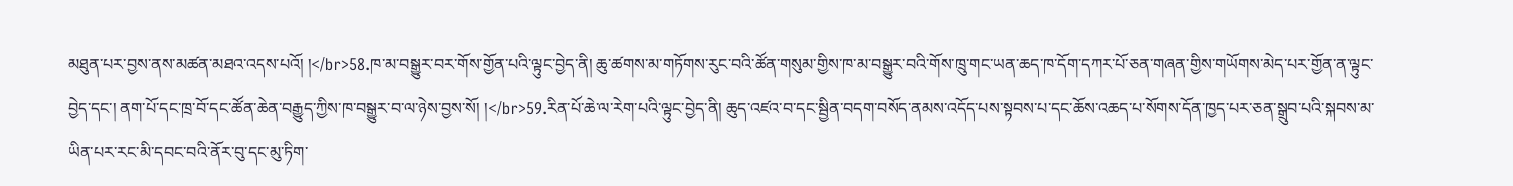མཐུན་པར་བྱས་ནས་མཚན་མཐའ་འདས་པའོ། །</br>58.ཁ་མ་བསྒྱུར་བར་གོས་གྱོན་པའི་ལྟུང་བྱེད་ནི། ཆུ་ཚགས་མ་གཏོགས་རུང་བའི་ཚོན་གསུམ་གྱིས་ཁ་མ་བསྒྱུར་བའི་གོས་ཁྲུ་གང་ཡན་ཆད་ཁ་དོག་དཀར་པོ་ཅན་གཞན་གྱིས་གཡོགས་མེད་པར་གྱོན་ན་ལྟུང་བྱེད་དང་། ནག་པོ་དང་ཁྲ་བོ་དང་ཚོན་ཆེན་བརྒྱུད་ཀྱིས་ཁ་བསྒྱུར་བ་ལ་ཉེས་བྱས་སོ། །</br>59.རིན་པོ་ཆེ་ལ་རེག་པའི་ལྟུང་བྱེད་ནི། ཆུད་འཛའ་བ་དང་སྦྱིན་བདག་བསོད་ནམས་འདོད་པས་སྟབས་པ་དང་ཆོས་འཆད་པ་སོགས་དོན་ཁྱད་པར་ཅན་སྒྲུབ་པའི་སྐབས་མ་ཡིན་པར་རང་མི་དབང་བའི་ནོར་བུ་དང་མུ་ཏིག་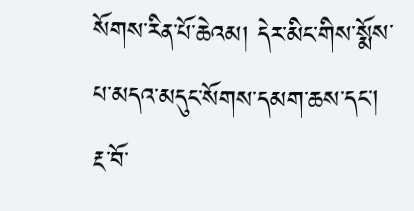སོགས་རིན་པོ་ཆེའམ། དེར་མིང་གིས་སྨོས་པ་མདའ་མདུང་སོགས་དམག་ཆས་དང་། རྔ་བོ་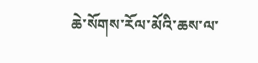ཆེ་སོགས་རོལ་མོའི་ཆས་ལ་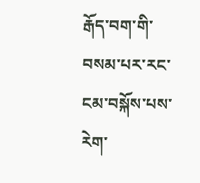རྒོད་བག་གི་བསམ་པར་རང་ངམ་བསྐོས་པས་རེག་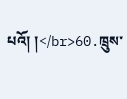པའོ། །</br>60.ཁྲུས་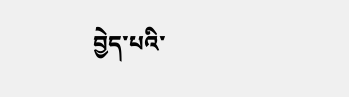བྱེད་པའི་